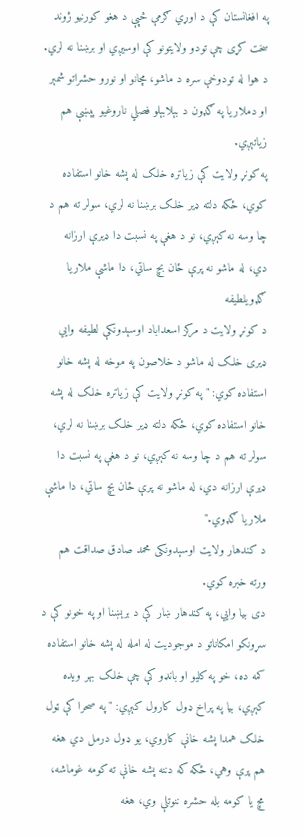په افغانستان کې د اوړي ګرمې څپې د هغو کورنیو ژوند سخت کړی چې تودو ولایتونو کې اوسیږي او برښنا نه لري.
د هوا له تودوخې سره د ماشو، مچانو او نورو حشراتو شمېر او دملاریا په ګډون د بېلابېلو فصلي ناروغیو پېښې هم زیاتېږي.
په کونړ ولایت کې زیاتره خلک له پشه خانو استفاده کوي، ځکه دلته ډیر خلک برښنا نه لري، سولر ته هم د چا وسه نه کېږي، نو د هغې په نسبت دا ډیرې ارزانه دي، له ماشو نه پرې ځان بچ ساتي، دا ماشې ملاریا ګډويلطیفه
د کونړ ولایت د مرکز اسعداباد اوسېدونکې لطیفه وايي ډیری خلک له ماشو د خلاصون په موخه له پشه خانو استفاده کوي: " په کونړ ولایت کې زیاتره خلک له پشه خانو استفاده کوي، ځکه دلته ډیر خلک برښنا نه لري، سولر ته هم د چا وسه نه کېږي، نو د هغې په نسبت دا ډیرې ارزانه دي، له ماشو نه پرې ځان بچ ساتي، دا ماشې ملاریا ګډوي."
د کندهار ولایت اوسېدونکی محمد صادق صداقت هم ورته خبره کوي.
دی بیا وايي، په کندهار ښار کې د برېښنا او په خونو کې د سړونکو امکاناتو د موجودیت له امله له پشه خانو استفاده کمه ده، خو په کلیو او بانډو کې چې خلک بهر ویده کېږي، بیا په پراخ ډول کارول کېږي: " په صحرا کې ټول خلک همدا پشه خانې کاروي، یو ډول درمل دي هغه هم پرې وهي، ځکه که دننه پشه خانې ته کومه غوماشه، مچ یا کومه بله حشره ننوتلې وي، هغه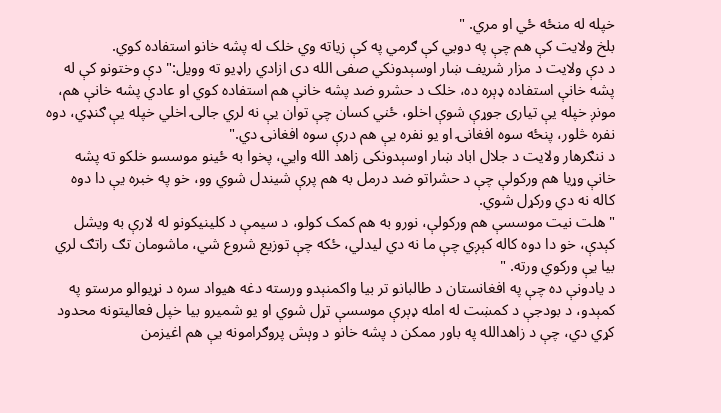خپله له منځه ځي او مري. "
بلخ ولایت کې هم چې په دوبي کې ګرمي په کې زیاته وي خلک له پشه خانو استفاده کوي.
د دې ولایت د مزار شریف ښار اوسېدونکي صفی الله دی ازادي راډیو ته وویل:" دې وختونو کې له پشه خانې استفاده ډېره ده، خلک د حشرو ضد پشه خانې هم استفاده کوي او عادي پشه خانې هم، مونږ خپله یې تیاری جوړې شوې اخلو، ځني کسان چې توان یې نه لري جالۍ اخلي خپله یې ګنډي، دوه نفره څلور، پنځه سوه افغانۍ او یو نفره یې هم درې سوه افغانۍ دي."
د ننګرهار ولایت د جلال اباد ښار اوسېدونکی زاهد الله وايي، پخوا به ځینو موسسو خلکو ته پشه خانې وړیا هم ورکولې چې د حشراتو ضد درمل به هم پرې شیندل شوي وو، خو په خبره یې دا دوه کاله نه دي ورکړل شوي.
"هلت نیت موسسې هم ورکولې، نورو به هم کمک کولو، د سیمې د کلینیکونو له لارې به ویشل کېدې، خو دا دوه کاله کېږي چې ما نه دي لیدلي، ځکه چې توزیع شروع شي، ماشومان تګ راتګ لري بیا یې ورکوي ورته. "
د یادونې ده چې په افغانستان د طالبانو تر بیا واکمنېدو ورسته دغه هیواد سره د نړیوالو مرستو په کمېدو، د بودجې د کمښت له امله ډېرې موسسې تړل شوي او یو شمیرو بیا خپل فعالیتونه محدود کړي دي، چې د زاهدالله په باور ممکن د پشه خانو د وېش پروګرامونه یې هم اغیزمن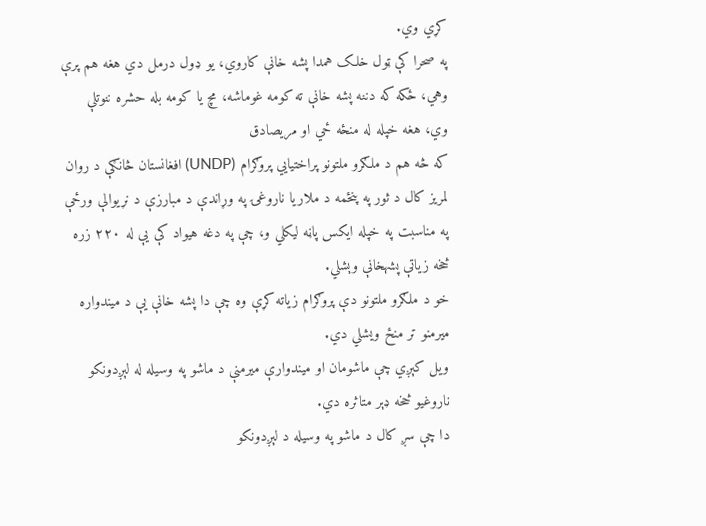کړي وي.
په صحرا کې ټول خلک همدا پشه خانې کاروي، یو ډول درمل دي هغه هم پرې وهي، ځکه که دننه پشه خانې ته کومه غوماشه، مچ یا کومه بله حشره ننوتلې وي، هغه خپله له منځه ځي او مريصادق
که څه هم د ملګرو ملتونو پراختیایي پروګرام (UNDP) افغانستان څانګې د روان لمریز کال د ثور په پنځمه د ملاریا ناروغۍ په وړاندې د مبارزې د نړیوالې ورځې په مناسبت په خپله ایکس پاڼه لیکلي و، چې په دغه هیواد کې یې له ۲۲۰ زره څخه زیاتې پشهخانې وېشلي.
خو د ملګرو ملتونو دې پروګرام زیاته کړې وه چې دا پشه خانې یې د میندواره میرمنو تر منځ ویشلي دي.
ویل کېږي چې ماشومان او میندوارې میرمنې د ماشو په وسیله له لېږدونکو ناروغیو څخه ډېر متاثره دي.
دا چې سږ کال د ماشو په وسیله د لېږدونکو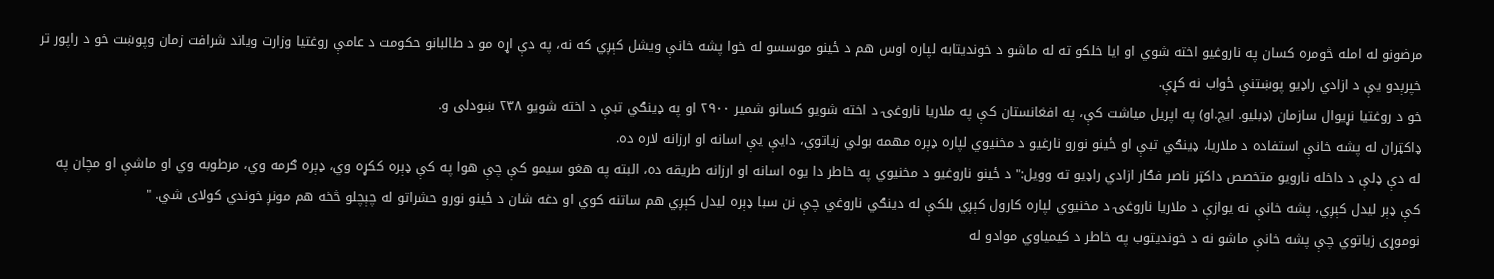مرضونو له امله څومره کسان په ناروغیو اخته شوي او ایا خلکو ته له ماشو د خوندیتابه لپاره اوس هم د ځینو موسسو له خوا پشه خانې ویشل کېږي که نه، په دې اړه مو د طالبانو حکومت د عامې روغتیا وزارت ویاند شرافت زمان وپوښت خو د راپور تر خپرېدو یې د ازادي راډیو پوښتنې ځواب نه کړې.
خو د روغتیا نړیوال سازمان (ډبلیو. ایچ.او) په اپریل میاشت کې، په افغانستان کې په ملاریا ناروغۍ د اخته شویو کسانو شمیر ۲۹۰۰ او په ډینګي تبې د اخته شویو ۲۳۸ ښودلی و.
ډاکټران له پشه خانې استفاده د ملاریا، ډینګي تبې او ځینو نورو نارغیو د مخنیوي لپاره ډېره مهمه بولي زیاتوي، دایې یې اسانه او ارزانه لاره ده.
له دې ډلې د داخله نارویو متخصص داکټر ناصر فګار ازادي راډیو ته وویل:" د ځینو ناروغیو د مخنیوي په خاطر دا یوه اسانه او ارزانه طریقه ده، البته په هغو سیمو کې چې هوا په کې ډېره ککړه وي، ډېره ګرمه وي، مرطوبه وي او ماشې او مچان په کې ډېر لیدل کېږي، پشه خانې نه یوازې د ملاریا ناروغۍ د مخنیوي لپاره کارول کېږي بلکې له دینګي ناروغي چې نن سبا ډېره لیدل کېږي هم ساتنه کوي او دغه شان د ځینو نورو حشراتو له چېچلو څخه هم مونږ خوندي کولای شي. "
نوموړی زیاتوي چې پشه خانې ماشو نه د خوندیتوب په خاطر د کیمیاوي موادو له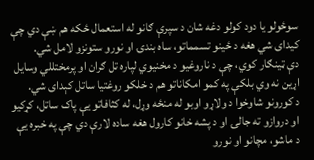سوځولو یا دود کولو دغه شان د سپرې ګانو له استعمال ځکه هم ښې دي چې کیدای شي هغه د ځینو تسمماتو، ساه بندۍ او نورو ستونزو لامل شي.
دې ټینګار کوي، چې د ناروغیو د مخنیوي لپاره تل ګران او پرمختللي وسایل اړین نه وي بلکې په کمو امکاناتو هم د خلکو روغتیا ساتل کېدای شي.
د کورونو شاوخوا د ولاړو اوبو له منځه وړل، له کثافاتو یې پاک ساتل، کړکیو او دروازو ته جالۍ او د پشه خانو کارول هغه ساده لارې دي چې په خبره یې د ماشو، مچانو او نورو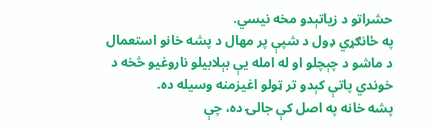حشراتو د زیاتېدو مخه نیسي.
په ځانګړي ډول د شپې پر مهال د پشه خانو استعمال د ماشو د چېچلو او له امله یې بېلابیلو ناروغیو څخه د خوندي پاتې کېدو تر ټولو اغیزمنه وسیله ده.
پشه خانه په اصل کې جالۍ ده، چې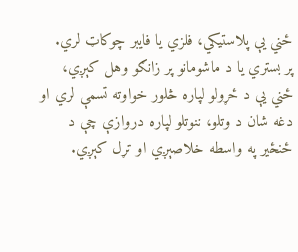ځني یې پلاستیکي، فلزي یا فایبر چوکاټ لري.
پر بستري یا د ماشومانو پر زانګو وهل کېږي، ځني یې د ځړولو لپاره څلور خواوته تسمې لري او دغه شان د وتلو، ننوتلو لپاره دروازې چې د ځنځیر په واسطه خلاصېږي او تړل کېږي.